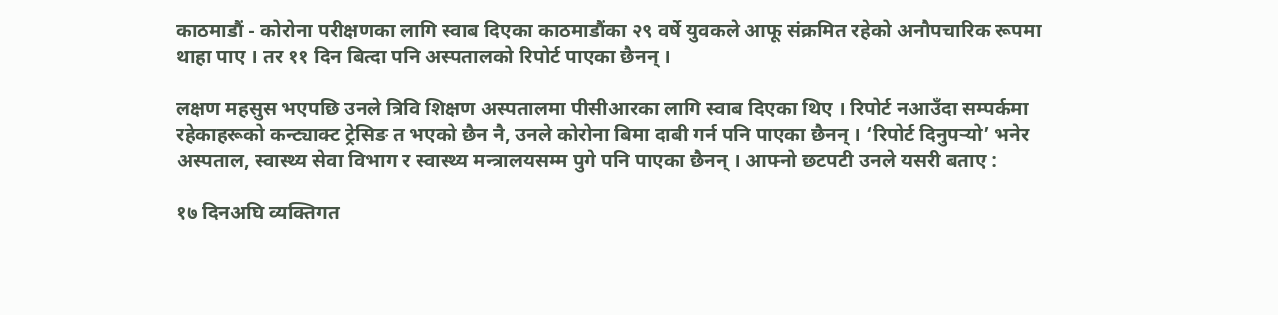काठमाडौं - कोरोना परीक्षणका लागि स्वाब दिएका काठमाडौंका २९ वर्षे युवकले आफू संक्रमित रहेको अनौपचारिक रूपमा थाहा पाए । तर ११ दिन बित्दा पनि अस्पतालको रिपोर्ट पाएका छैनन् ।

लक्षण महसुस भएपछि उनले त्रिवि शिक्षण अस्पतालमा पीसीआरका लागि स्वाब दिएका थिए । रिपोर्ट नआउँदा सम्पर्कमा रहेकाहरूको कन्ट्याक्ट ट्रेसिङ त भएको छैन नै, उनले कोरोना बिमा दाबी गर्न पनि पाएका छैनन् । ‘रिपोर्ट दिनुपर्‍यो’ भनेर अस्पताल, स्वास्थ्य सेवा विभाग र स्वास्थ्य मन्त्रालयसम्म पुगे पनि पाएका छैनन् । आफ्नो छटपटी उनले यसरी बताए :

१७ दिनअघि व्यक्तिगत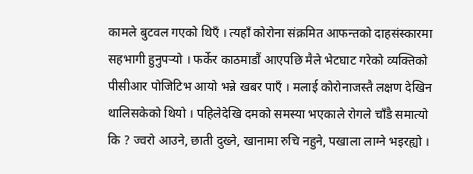कामले बुटवल गएको थिएँ । त्यहाँ कोरोना संक्रमित आफन्तको दाहसंस्कारमा सहभागी हुनुपर्‍यो । फर्केर काठमाडौं आएपछि मैले भेटघाट गरेको व्यक्तिको पीसीआर पोजिटिभ आयो भन्ने खबर पाएँ । मलाई कोरोनाजस्तै लक्षण देखिन थालिसकेको थियो । पहिलेदेखि दमको समस्या भएकाले रोगले चाँडै समात्यो कि ? ज्वरो आउने, छाती दुख्ने, खानामा रुचि नहुने, पखाला लाग्ने भइरह्यो ।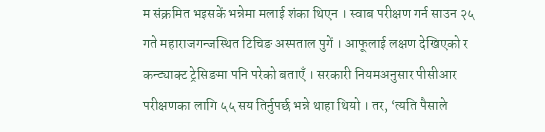म संक्रमित भइसकें भन्नेमा मलाई शंका थिएन । स्वाब परीक्षण गर्न साउन २५ गते महाराजगन्जस्थित टिचिङ अस्पताल पुगें । आफूलाई लक्षण देखिएको र कन्ट्याक्ट ट्रेसिङमा पनि परेको बताएँ । सरकारी नियमअनुसार पीसीआर परीक्षणका लागि ५५ सय तिर्नुपर्छ भन्ने थाहा थियो । तर, ‘त्यति पैसाले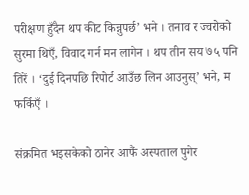परीक्षण हुँदैन थप कीट किन्नुपर्छ’ भने । तनाव र ज्वरोको सुरमा थिएँ, विवाद गर्न मन लागेन । थप तीन सय ७५ पनि तिरें । ‘दुई दिनपछि रिपोर्ट आउँछ लिन आउनुस्’ भने, म फर्किएँ ।

संक्रमित भइसकेको ठानेर आफैं अस्पताल पुगेर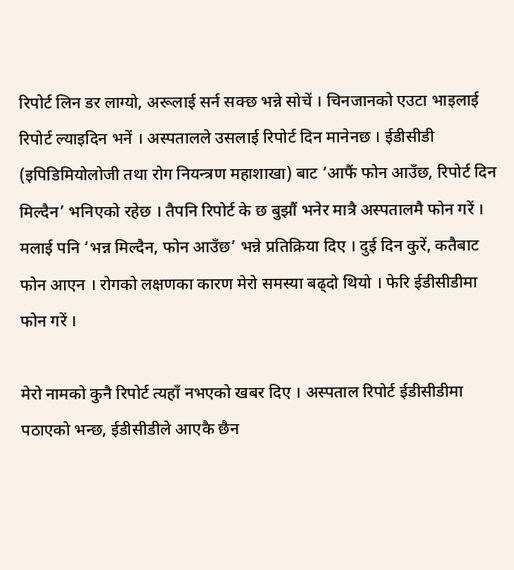रिपोर्ट लिन डर लाग्यो, अरूलाई सर्न सक्छ भन्ने सोचें । चिनजानको एउटा भाइलाई रिपोर्ट ल्याइदिन भनें । अस्पतालले उसलाई रिपोर्ट दिन मानेनछ । ईडीसीडी (इपिडिमियोलोजी तथा रोग नियन्त्रण महाशाखा) बाट ‘आफैं फोन आउँछ, रिपोर्ट दिन मिल्दैन’ भनिएको रहेछ । तैपनि रिपोर्ट के छ बुझौं भनेर मात्रै अस्पतालमै फोन गरें । मलाई पनि ‘भन्न मिल्दैन, फोन आउँछ’ भन्ने प्रतिक्रिया दिए । दुई दिन कुरें, कतैबाट फोन आएन । रोगको लक्षणका कारण मेरो समस्या बढ्दो थियो । फेरि ईडीसीडीमा फोन गरें ।

मेरो नामको कुनै रिपोर्ट त्यहाँ नभएको खबर दिए । अस्पताल रिपोर्ट ईडीसीडीमा पठाएको भन्छ, ईडीसीडीले आएकै छैन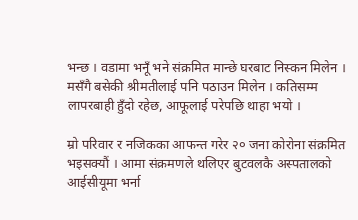भन्छ । वडामा भनूँ भने संक्रमित मान्छे घरबाट निस्कन मिलेन । मसँगै बसेकी श्रीमतीलाई पनि पठाउन मिलेन । कतिसम्म लापरबाही हुँदो रहेछ, आफूलाई परेपछि थाहा भयो ।

म्रो परिवार र नजिकका आफन्त गरेर २० जना कोरोना संक्रमित भइसक्यौं । आमा संक्रमणले थलिएर बुटवलकै अस्पतालको आईसीयूमा भर्ना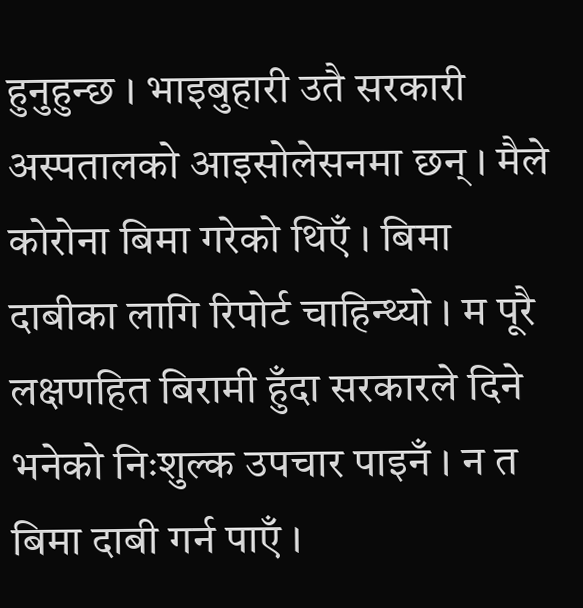हुनुहुन्छ । भाइबुहारी उतै सरकारी अस्पतालको आइसोलेसनमा छन् । मैले कोरोना बिमा गरेको थिएँ । बिमा दाबीका लागि रिपोर्ट चाहिन्थ्यो । म पूरै लक्षणहित बिरामी हुँदा सरकारले दिने भनेको निःशुल्क उपचार पाइनँ । न त बिमा दाबी गर्न पाएँ ।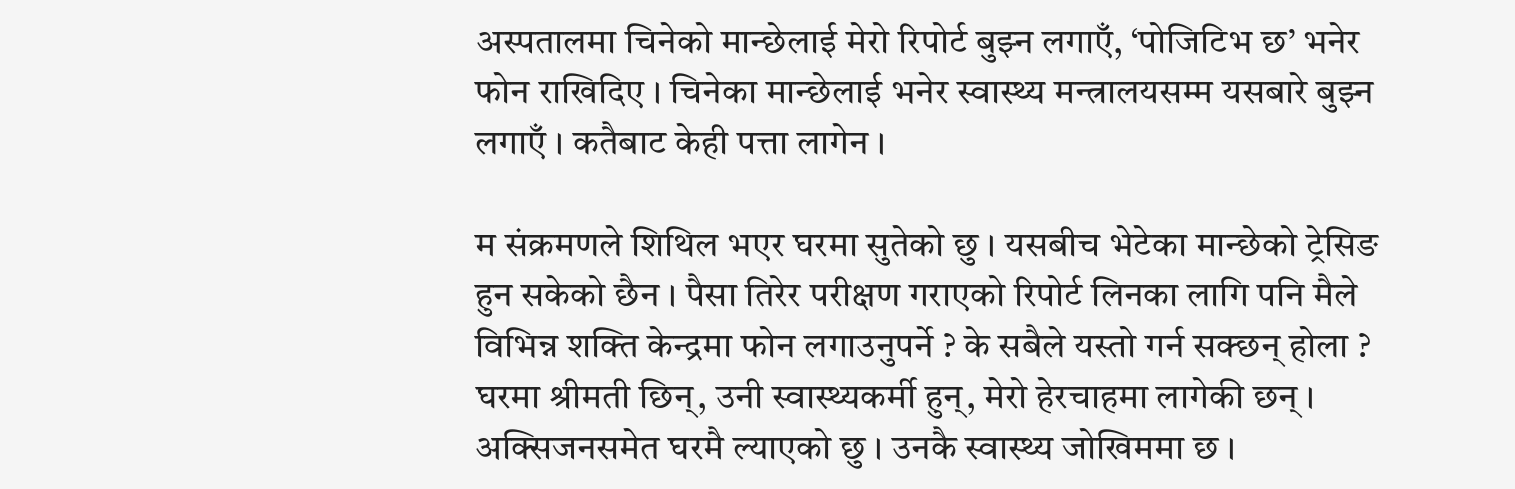अस्पतालमा चिनेको मान्छेलाई मेरो रिपोर्ट बुझ्न लगाएँ, ‘पोजिटिभ छ’ भनेर फोन राखिदिए । चिनेका मान्छेलाई भनेर स्वास्थ्य मन्त्रालयसम्म यसबारे बुझ्न लगाएँ । कतैबाट केही पत्ता लागेन ।

म संक्रमणले शिथिल भएर घरमा सुतेको छु । यसबीच भेटेका मान्छेको ट्रेसिङ हुन सकेको छैन । पैसा तिरेर परीक्षण गराएको रिपोर्ट लिनका लागि पनि मैले विभिन्न शक्ति केन्द्रमा फोन लगाउनुपर्ने ? के सबैले यस्तो गर्न सक्छन् होला ? घरमा श्रीमती छिन्, उनी स्वास्थ्यकर्मी हुन्, मेरो हेरचाहमा लागेकी छन् । अक्सिजनसमेत घरमै ल्याएको छु । उनकै स्वास्थ्य जोखिममा छ ।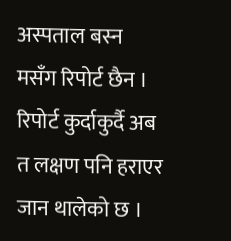अस्पताल बस्न मसँग रिपोर्ट छैन । रिपोर्ट कुर्दाकुर्दै अब त लक्षण पनि हराएर जान थालेको छ ।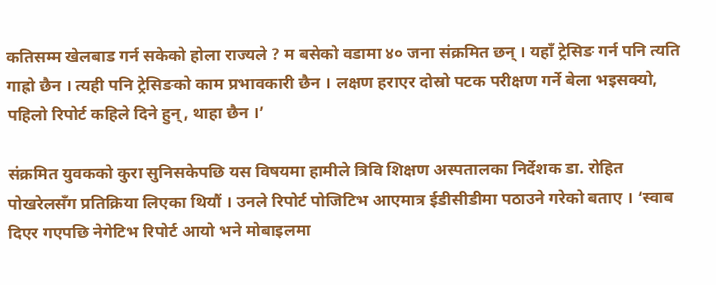कतिसम्म खेलबाड गर्न सकेको होला राज्यले ? म बसेको वडामा ४० जना संक्रमित छन् । यहाँ ट्रेसिङ गर्न पनि त्यति गाह्रो छैन । त्यही पनि ट्रेसिङको काम प्रभावकारी छैन । लक्षण हराएर दोस्रो पटक परीक्षण गर्ने बेला भइसक्यो, पहिलो रिपोर्ट कहिले दिने हुन्, थाहा छैन ।’

संक्रमित युवकको कुरा सुनिसकेपछि यस विषयमा हामीले त्रिवि शिक्षण अस्पतालका निर्देशक डा. रोहित पोखरेलसँग प्रतिक्रिया लिएका थियौं । उनले रिपोर्ट पोजिटिभ आएमात्र ईडीसीडीमा पठाउने गरेको बताए । ‘स्वाब दिएर गएपछि नेगेटिभ रिपोर्ट आयो भने मोबाइलमा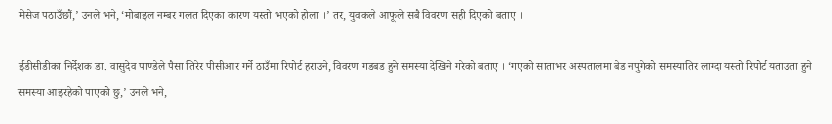मेसेज पठाउँछौं,’ उनले भने, ‘मोबाइल नम्बर गलत दिएका कारण यस्तो भएको होला ।’ तर, युवकले आफूले सबै विवरण सही दिएको बताए ।

ईडीसीडीका निर्देशक डा. वासुदेव पाण्डेले पैसा तिरेर पीसीआर गर्ने ठाउँमा रिपोर्ट हराउने, विवरण गडबड हुने समस्या देखिने गरेको बताए । ‘गएको साताभर अस्पतालमा बेड नपुगेको समस्यातिर लाग्दा यस्तो रिपोर्ट यताउता हुने समस्या आइरहेको पाएको छु,’ उनले भने,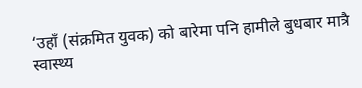‘उहाँ (संक्रमित युवक) को बारेमा पनि हामीले बुधबार मात्रै स्वास्थ्य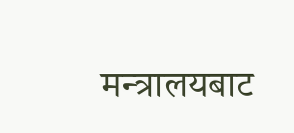मन्त्रालयबाट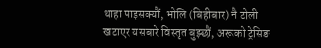थाहा पाइसक्यौं, भोलि (बिहीबार) नै टोली खटाएर यसबारे विस्तृत बुझ्छौं, अरूको ट्रेसिङ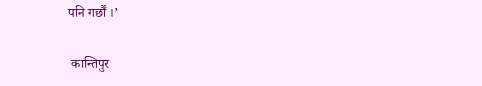पनि गर्छौं ।’

 कान्तिपुर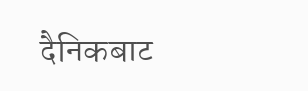दैनिकबाट